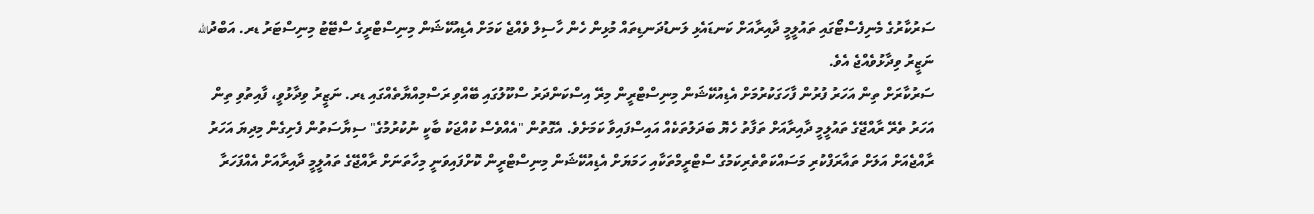ސަރުކާރުގެ މެނިފެސްޓޯގައި ތައުލީމީ ދާއިރާއަށް ކަނޑައެޅި ލަނޑުދަނޑިތައް މުޅިން ހެން ހާސިލް ވެއްޖެ ކަމަށް އެޑިއުކޭޝަން މިނިސްޓްރީގެ ސްޓޭޓު މިނިސްޓަރު ޑރ. އަބްދުالله ނަޒީރު ވިދާޅުވެއްޖެ އެވެ.
ސަރުކާރަށް ތިން އަހަރު ފުރުން ފާހަގަކުރުމަށް އެޑިއުކޭޝަން މިނިސްޓްރީން މިރޭ އިސްކަންދަރު ސްކޫލުގައި ބޭއްވި ރަސްމިއްޔާތެއްގައި ޑރ. ނަޒީރު ވިދާޅުވީ، ފާއިތުވި ތިން އަހަރު ތެރޭ ރާއްޖޭގެ ތައުލީމީ ދާއިރާއަށް ތަފާތު ހެޔޮ ބަދަލުތަކެއް އައިސްފައިވާ ކަމަށެވެ. އެގޮތުން "އެއްވެސް ކުއްޖަކު ބާކީ ނުކުރުމުގެ" ސިޔާސަތުން ފެށިގެން މިދިޔަ އަހަރު ރާއްޖެއަށް އަލަށް ތައާރަފްކުރި މަސައްކަތްތެރިކަމުގެ ސްޓްރީމްތަކާއި ހަމަޔަށް އެޑިއުކޭޝަން މިނިސްޓްރީން ކޮށްފައިވަނީ މިހާތަނަށް ރާއްޖޭގެ ތައުލީމީ ދާއިރާއަށް އެއްފަހަރާ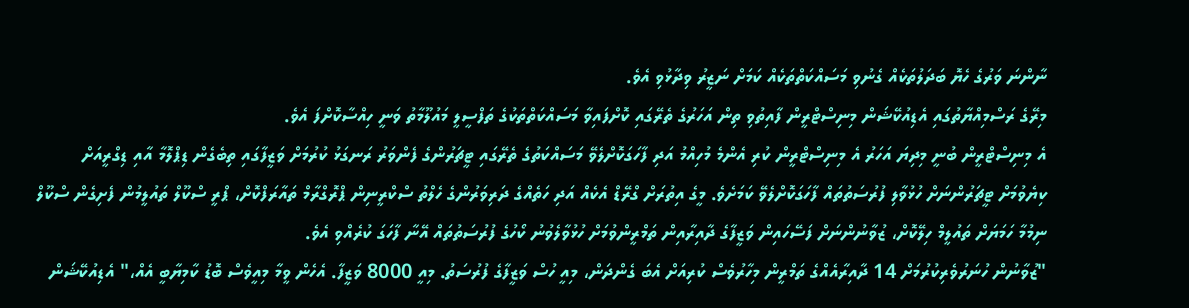ނާންނަ ވަރުގެ ހެޔޮ ބަދަލުތަކެއް ގެނުވި މަސައްކަތްތަކެއް ކަމަށް ނަޒީރު ވިދާޅުވި އެވެ.
މިރޭގެ ރަސްމިއްޔާތުގައި އެޑިއުކޭޝަން މިނިސްޓްރީން ފާއިތުވި ތިން އަހަރުގެ ތެރޭގައި ކޮށްފައިވާ މަސައްކަތްތަކުގެ ތަފްސީލީ މައުލޫމާތު ވަނީ ހިއްސާކޮށްފަ އެވެ.
އެ މިނިސްޓްރީން ބުނީ މިދިޔަ އަހަރު އެ މިނިސްޓްރީން ކުރި އެންމެ މުހިއްމު އަދި ފާހަގަކޮށްލެވޭ މަސައްކަތުގެ ތެރޭގައި ޓީޗަރުންގެ ފެންވަރު ރަނގަޅު ކުރުމަށް ވަޒީފާގައި ތިބެގެން ޑިޕްލޮމާ އާއި ޑިގްރީއަށް ކިޔެވުމަށް ޓީޗަރުންނަށް ހުޅުވާލި ފުރުސަތުތައް ފާހަގަކޮށްލެވޭ ކަމަށެވެ. މީގެ އިތުރަށް ގްރޭޑް އެކެއް އަދި ހަތެއްގެ ދަރިވަރުންގެ ހެލްތު ސްކްރީނިން ޕްރޮގްރާމް ތައާރަފްކޮށް، ޕްރީ ސްކޫލް ތައުލީމުން ފެށިގެން ސްކޫލް ނިމުމާ ހަމަޔަށް ތައުލީމް ހިލޭކޮށް، ޒުވާނުންނަށް ފަސޭހައިން ވަޒީފާގެ ދާއިރާއިން ތަމްރީންވުމަށް ހުޅުވާލެވުނު ކޯހުގެ ފުރުސަތުތައް އޭނާ ފާހަގަ ކުރެއްވި އެވެ.
"ޒުވާނުން ހުނަރުވެރިކުރުމަށް 14 ދާއިރާއެއްގެ ތަމްރީން މިހާރުވެސް ކުރިއަށް އެބަ ގެންދަން، މިއީ ހުސް ވަޒީފާގެ ފުރުސަތު. މިއީ 8000 ވަޒީފާ. އެހެން ވީމާ މިއީވެސް ބޮޑު ކާމިޔާބީ އެއް،" އެޑިއުކޭޝަން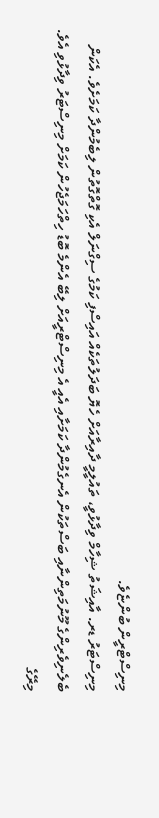މިނިސްޓްރީން ބުންޏެވެ.
މިނިސްޓަރު ޑރ. އާއިޝަތު ޝިހާމް ވިދާޅުވީ، ތައުލީމީ ދާއިރާއަށް ހެޔޮ ބަދަލުތަކެއް އައިސްފި ކަމުގެ ސިގްނަލް އެކި ގޮތްގޮތުން ލިބެމުންދާ ކަމަށެވެ. އެކަން ބެލެނިވެރިންގެ މޫނުމަތިންނާއި ބަސްތަކުން އެނގެމުންދާ ކަމަށާއި އެއީ އެ މިނިސްޓްރީއަށް ލިބޭ އެންމެ ބޮޑު ހިތްހަމަޖެހުން ކަމަށް މިނިސްޓަރު ވިދާޅުވި އެވެ.
މިރޭގެ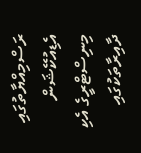ރަސްމިއްޔާތުގައި އެޑިއުކޭޝަން މިނިސްޓްރީގެ އެކި ދާއިރާތަކުގައި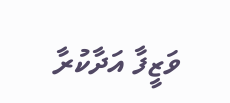ވަޒީފާ އަދާކުރާ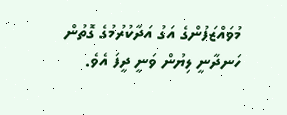މުވައްޒަފުންގެ އަގު އަދާކުރުމުގެ ގޮތުން ހަނދާނީ ލިޔުން ވަނީ ދީފަ އެވެ.